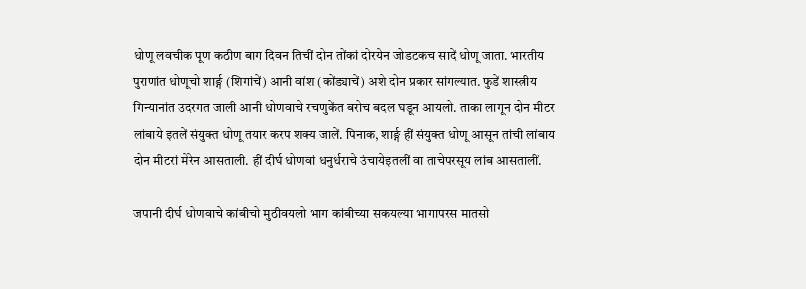धोणू लवचीक पूण कठीण बाग दिवन तिचीं दोन तोंकां दोरयेन जोडटकच सादें धोणू जाता. भारतीय पुराणांत धोणूचो शार्ङ्ग (शिगांचें) आनी वांश (कोंड्याचें) अशे दोन प्रकार सांगल्यात. फुडें शास्त्रीय गिन्यानांत उदरगत जाली आनी धोणवाचे रचणुकेंत बरोच बदल घडून आयलो. ताका लागून दोन मीटर लांबाये इतलें संयुक्त धोणू तयार करप शक्य जालें. पिनाक, शार्ङ्ग हीं संयुक्त धोणू आसून तांची लांबाय दोन मीटरां मेरेन आसताली. हीं दीर्घ धोणवां धनुर्धराचे उंचायेइतलीं वा ताचेपरसूय लांब आसतालीं.

जपानी दीर्घ धोणवाचे कांबीचो मुठीवयलो भाग कांबीच्या सकयल्या भागापरस मातसो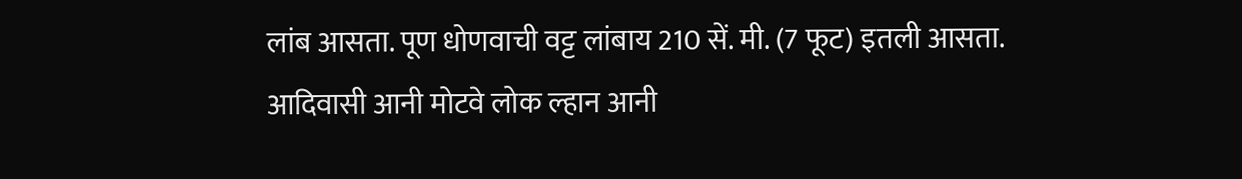लांब आसता. पूण धोणवाची वट्ट लांबाय 210 सें. मी. (7 फूट) इतली आसता. आदिवासी आनी मोटवे लोक ल्हान आनी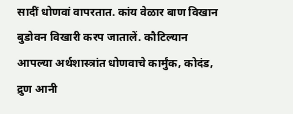सादीं धोणवां वापरतात. कांय वेळार बाण विखान बुडोवन विखारी करप जातालें. कौटिल्यान आपल्या अर्थशास्त्रांत धोणवाचे कार्मुंक, कोदंड, द्रुण आनी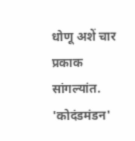धोणू अशें चार प्रकाक सांगल्यांत. 'कोदंडमंडन'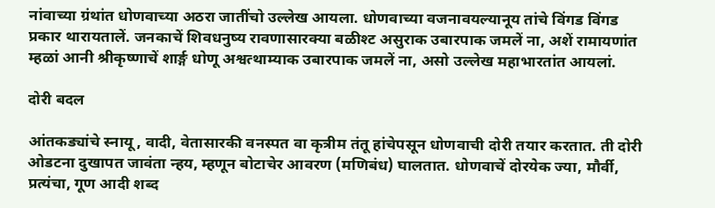नांवाच्या ग्रंथांत धोणवाच्या अठरा जातींचो उल्लेख आयला. धोणवाच्या वजनावयल्यानूय तांचे विंगड विंगड प्रकार थारायतालें. जनकाचें शिवधनुष्य रावणासारक्या बळीश्ट असुराक उबारपाक जमलें ना, अशें रामायणांत म्हळां आनी श्रीकृष्णाचें शार्ङ्ग धोणू अश्वत्थाम्याक उबारपाक जमलें ना, असो उल्लेख महाभारतांत आयलां.

दोरी बदल

आंतकड्यांचे स्नायू, वादी, वेतासारकी वनस्पत वा कृत्रीम तंतू हांचेपसून धोणवाची दोरी तयार करतात. ती दोरी ओडटना दुखापत जावंता न्हय, म्हणून बोटाचेर आवरण (मणिबंध) घालतात. धोणवाचें दोरयेक ज्या, मौर्वी, प्रत्यंचा, गूण आदी शब्द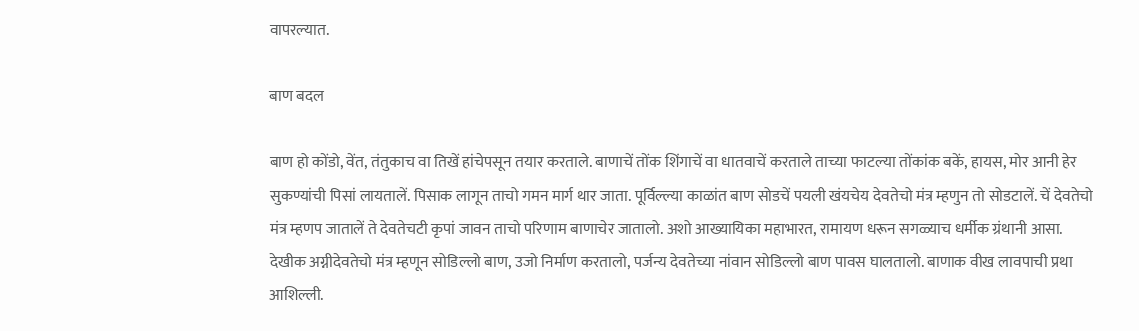वापरल्यात.

बाण बदल

बाण हो कोंडो, वेंत, तंतुकाच वा तिखें हांचेपसून तयार करताले. बाणाचें तोंक शिंगाचें वा धातवाचें करताले ताच्या फाटल्या तोंकांक बकें, हायस, मोर आनी हेर सुकण्यांची पिसां लायतालें. पिसाक लागून ताचो गमन मार्ग थार जाता. पूर्विल्ल्या काळांत बाण सोडचें पयली खंयचेय देवतेचो मंत्र म्हणुन तो सोडटालें. चें देवतेचो मंत्र म्हणप जातालें ते देवतेचटी कृपां जावन ताचो परिणाम बाणाचेर जातालो. अशो आख्यायिका महाभारत, रामायण धरून सगळ्याच धर्मीक ग्रंथानी आसा. देखीक अग्नीदेवतेचो मंत्र म्हणून सोडिल्लो बाण, उजो निर्माण करतालो, पर्जन्य देवतेच्या नांवान सोडिल्लो बाण पावस घालतालो. बाणाक वीख लावपाची प्रथा आशिल्ली.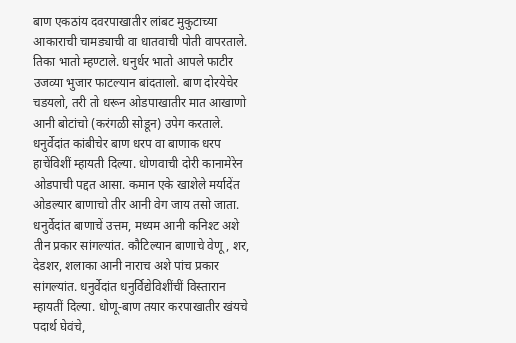बाण एकठांय दवरपाखातीर लांबट मुकुटाच्या आकाराची चामड्याची वा धातवाची पोती वापरताले. तिका भातो म्हण्टाले. धनुर्धर भातो आपले फाटीर उजव्या भुजार फाटल्यान बांदतालो. बाण दोरयेचेर चडयलो, तरी तो धरून ओडपाखातीर मात आखाणो आनी बोटांचो (करंगळी सोडून) उपेग करताले. धनुर्वेदांत कांबीचेर बाण धरप वा बाणाक धरप हाचेंविशीं म्हायती दिल्या. धोणवाची दोरी कानामेरेन ओडपाची पद्दत आसा. कमान एके खाशेले मर्यादेंत ओडल्यार बाणाचो तीर आनी वेग जाय तसो जाता. धनुर्वेदांत बाणाचें उत्तम, मध्यम आनी कनिश्ट अशे तीन प्रकार सांगल्यांत. कौटिल्यान बाणाचे वेणू, शर, देडशर, शलाका आनी नाराच अशे पांच प्रकार सांगल्यांत. धनुर्वेदांत धनुर्विद्येविशींचीं विस्तारान म्हायतीं दिल्या. धोणू-बाण तयार करपाखातीर खंयचे पदार्थ घेवंचे,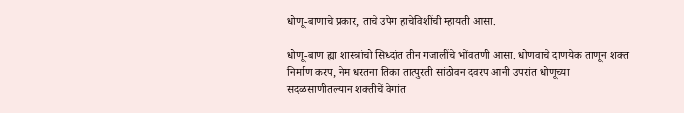धोणू-बाणाचे प्रकार, ताचे उपेग हाचेविशींची म्हायती आसा.

धोणू-बाण ह्या शास्त्रांचो सिध्दांत तीन गजालींचे भोंवतणी आसा. धोणवाचे दाणयेक ताणून शक्त निर्माण करप, नेम धरतना तिका तात्पुरती सांठोवन दवरप आनी उपरांत धोणूच्या सदळसाणीतल्यान शक्तीचें वेगांत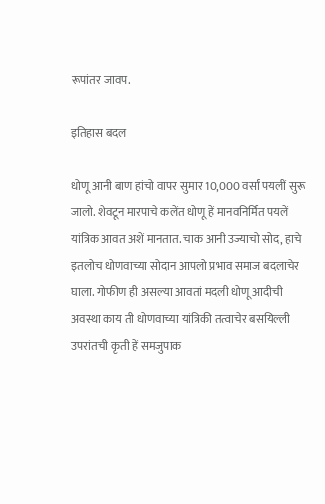रूपांतर जावप.

इतिहास बदल

धोणू आनी बाण हांचो वापर सुमार 10,000 वर्सां पयलीं सुरू जालो. शेवटून मारपाचे कलेंत धोणू हें मानवनिर्मित पयलें यांत्रिक आवत अशें मानतात. चाक आनी उज्याचो सोद, हाचे इतलोच धोणवाच्या सोदान आपलो प्रभाव समाज बदलाचेर घाला. गोफीण ही असल्या आवतां मदली धोणू आदीची अवस्था काय ती धोणवाच्या यांत्रिकी तत्वाचेर बसयिल्ली उपरांतची कृती हें समजुपाक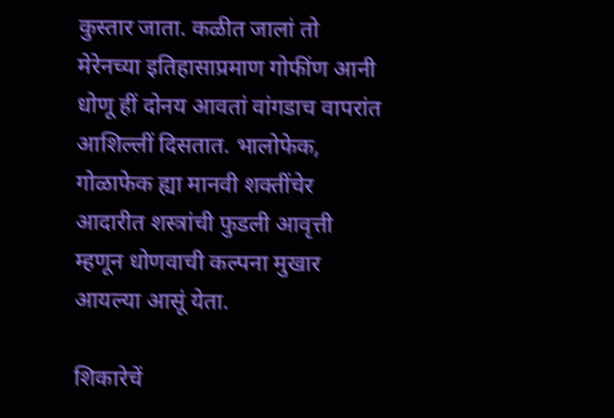कुस्तार जाता. कळीत जालां तो मेरेनच्या इतिहासाप्रमाण गोफींण आनी धोणू हीं दोनय आवतां वांगडाच वापरांत आशिल्लीं दिसतात. भालोफेक, गोळाफेक ह्या मानवी शक्तींचेर आदारीत शस्त्रांची फुडली आवृत्ती म्हणून धोणवाची कल्पना मुखार आयल्या आसूं येता.

शिकारेचें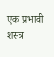एक प्रभावी शस्त्र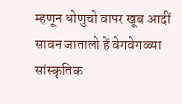म्हणून धोणुचो वापर खूब आदीं सावन जातालो हें वेगवेगळ्या सांस्कृतिक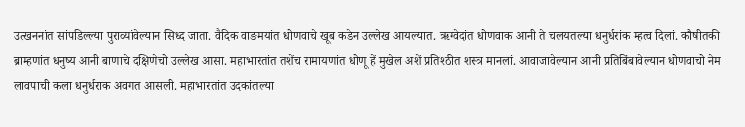उत्खननांत सांपडिल्ल्या पुराव्यांवेल्यान सिध्द जाता. वैदिक वाङमयांत धोणवाचे खूब कडेन उल्लेख आयल्यात. ऋग्वेदांत धोणवाक आनी ते चलयतल्या धनुर्धरांक म्हत्व दिलां. कौषीतकी ब्राम्हणांत धनुष्य आनी बाणाचे दक्षिणेचो उल्लेख आसा. महाभारतांत तशेंच रामायणांत धोणू हें मुखेल अशें प्रतिश्ठीत शस्त्र मानलां. आवाजावेल्यान आनी प्रतिबिंबावेल्यान धोणवाचो नेम लावपाची कला धनुर्धराक अवगत आसली. महाभारतांत उदकांतल्या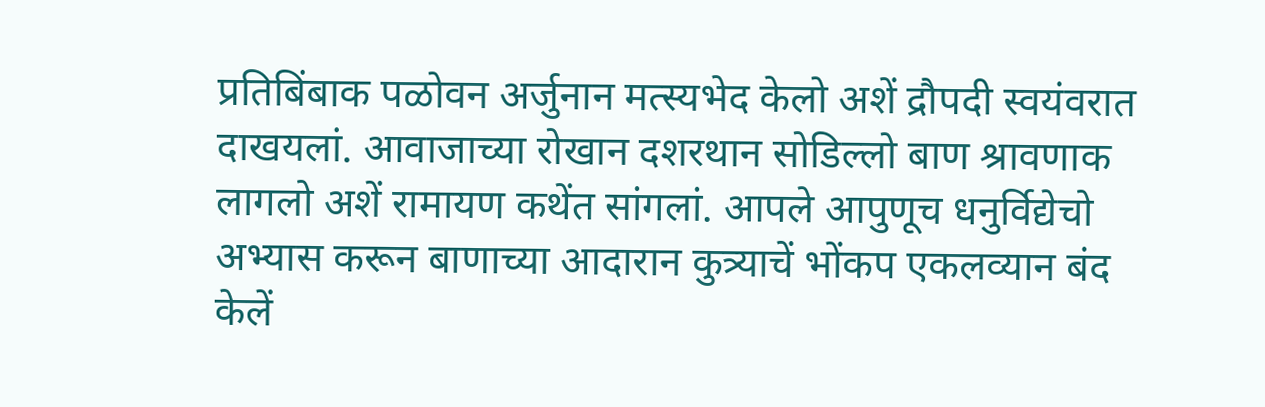प्रतिबिंबाक पळोवन अर्जुनान मत्स्यभेद केलो अशें द्रौपदी स्वयंवरात दाखयलां. आवाजाच्या रोखान दशरथान सोडिल्लो बाण श्रावणाक लागलो अशें रामायण कथेंत सांगलां. आपले आपुणूच धनुर्विद्येचो अभ्यास करून बाणाच्या आदारान कुत्र्याचें भोंकप एकलव्यान बंद केलें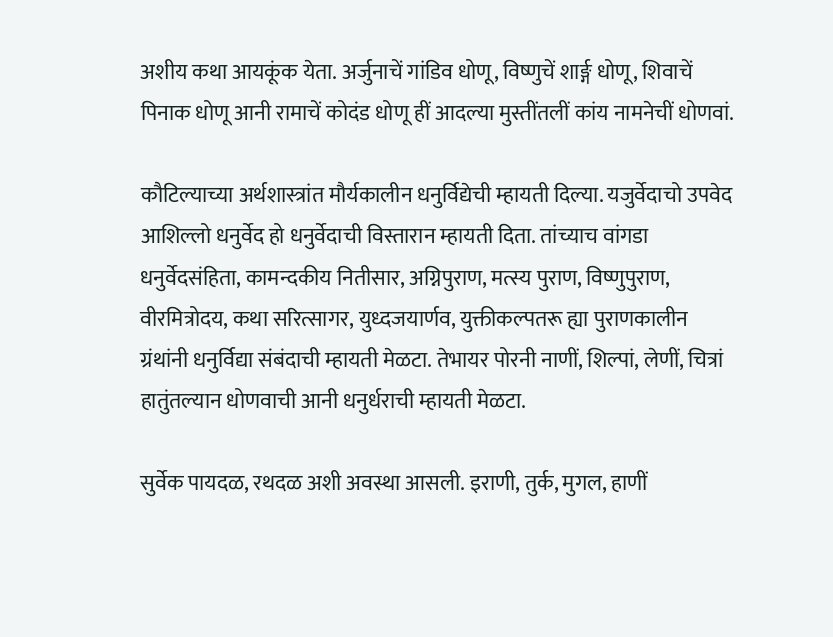अशीय कथा आयकूंक येता. अर्जुनाचें गांडिव धोणू, विष्णुचें शार्ङ्ग धोणू, शिवाचें पिनाक धोणू आनी रामाचें कोदंड धोणू हीं आदल्या मुस्तींतलीं कांय नामनेचीं धोणवां.

कौटिल्याच्या अर्थशास्त्रांत मौर्यकालीन धनुर्विद्येची म्हायती दिल्या. यजुर्वेदाचो उपवेद आशिल्लो धनुर्वेद हो धनुर्वेदाची विस्तारान म्हायती दिता. तांच्याच वांगडा धनुर्वेदसंहिता, कामन्दकीय नितीसार, अग्निपुराण, मत्स्य पुराण, विष्णुपुराण, वीरमित्रोदय, कथा सरित्सागर, युध्दजयार्णव, युक्तीकल्पतरू ह्या पुराणकालीन ग्रंथांनी धनुर्विद्या संबंदाची म्हायती मेळटा. तेभायर पोरनी नाणीं, शिल्पां, लेणीं, चित्रां हातुंतल्यान धोणवाची आनी धनुर्धराची म्हायती मेळटा.

सुर्वेक पायदळ, रथदळ अशी अवस्था आसली. इराणी, तुर्क, मुगल, हाणीं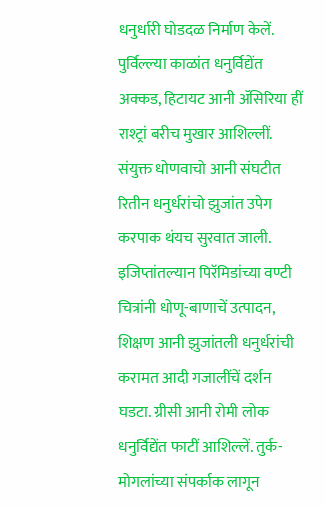धनुर्धारी घोडदळ निर्माण केलें. पुर्विल्ल्या काळांत धनुर्विद्येंत अक्कड, हिटायट आनी ॲसिरिया हीं राश्ट्रां बरीच मुखार आशिल्लीं. संयुक्त धोणवाचो आनी संघटीत रितीन धनुर्धरांचो झुजांत उपेग करपाक थंयच सुरवात जाली. इजिप्तांतल्यान पिरॅमिडांच्या वण्टी चित्रांनी धोणू-बाणाचें उत्पादन, शिक्षण आनी झुजांतली धनुर्धरांची करामत आदी गजालींचें दर्शन घडटा. ग्रीसी आनी रोमी लोक धनुर्विद्येंत फाटीं आशिल्लें. तुर्क-मोगलांच्या संपर्काक लागून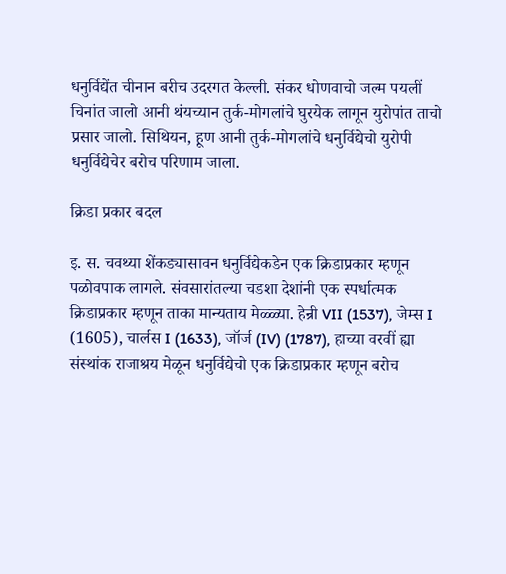धनुर्विद्येंत चीनान बरीच उदरगत केल्ली. संकर धोणवाचो जल्म पयलीं चिनांत जालो आनी थंयच्यान तुर्क-मोगलांचे घुरयेक लागून युरोपांत ताचो प्रसार जालो. सिथियन, हूण आनी तुर्क-मोगलांचे धनुर्विद्येचो युरोपी धनुर्विद्येचेर बरोच परिणाम जाला.

क्रिडा प्रकार बदल

इ. स. चवथ्या शेंकड्यासावन धनुर्विद्येकडेन एक क्रिडाप्रकार म्हणून पळोवपाक लागले. संवसारांतल्या चडशा देशांनी एक स्पर्धात्मक क्रिडाप्रकार म्हणून ताका मान्यताय मेळ्ळ्या. हेन्री VII (1537), जेम्स I (1605), चार्लस I (1633), जॉर्ज (IV) (1787), हाच्या वरवीं ह्या संस्थांक राजाश्रय मेळून धनुर्विद्येचो एक क्रिडाप्रकार म्हणून बरोच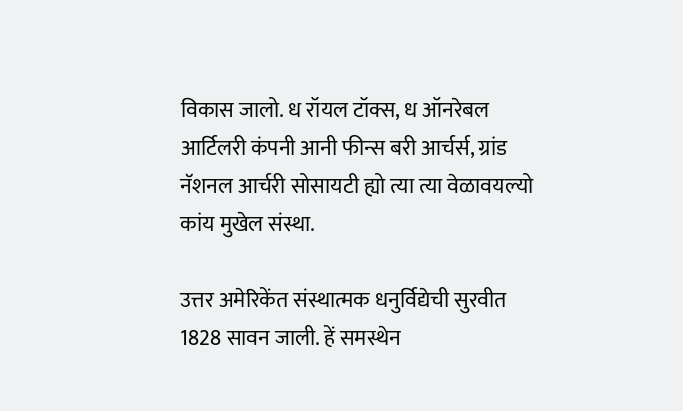विकास जालो. ध रॉयल टॉक्स, ध ऑनरेबल आर्टिलरी कंपनी आनी फीन्स बरी आर्चर्स, ग्रांड नॅशनल आर्चरी सोसायटी ह्यो त्या त्या वेळावयल्यो कांय मुखेल संस्था.

उत्तर अमेरिकेंत संस्थात्मक धनुर्विद्येची सुरवीत 1828 सावन जाली. हें समस्थेन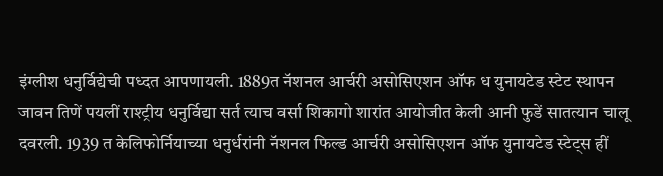इंग्लीश धनुर्विद्येची पध्दत आपणायली. 1889त नॅशनल आर्चरी असोसिएशन ऑफ ध युनायटेड स्टेट स्थापन जावन तिणें पयलीं राश्ट्रीय धनुर्विद्या सर्त त्याच वर्सा शिकागो शारांत आयोजीत केली आनी फुडें सातत्यान चालू दवरली. 1939 त केलिफोर्नियाच्या धनुर्धरांनी नॅशनल फिल्ड आर्चरी असोसिएशन ऑफ युनायटेड स्टेट्स हीं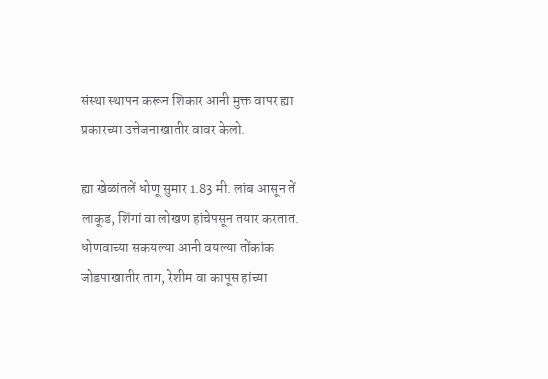संस्था स्थापन करून शिकार आनी मुक्त वापर ह्या प्रकारच्या उत्तेजनाखातीर वावर केलो.

ह्या खेळांतलें धोणू सुमार 1.83 मी. लांब आसून तें लाकूड, शिंगां वा लोखण हांचेपसून तयार करतात. धोणवाच्या सकयल्या आनी वयल्या तोंकांक जोडपाखातीर ताग, रेशीम वा कापूस हांच्या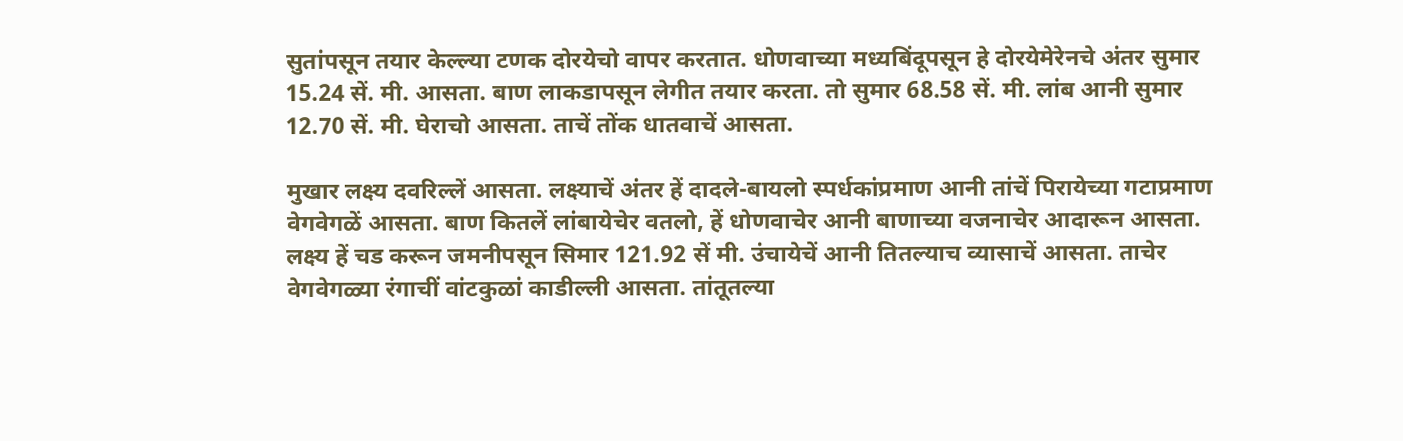सुतांपसून तयार केल्ल्या टणक दोरयेचो वापर करतात. धोणवाच्या मध्यबिंदूपसून हे दोरयेमेरेनचे अंतर सुमार 15.24 सें. मी. आसता. बाण लाकडापसून लेगीत तयार करता. तो सुमार 68.58 सें. मी. लांब आनी सुमार 12.70 सें. मी. घेराचो आसता. ताचें तोंक धातवाचें आसता.

मुखार लक्ष्य दवरिल्लें आसता. लक्ष्याचें अंतर हें दादले-बायलो स्पर्धकांप्रमाण आनी तांचें पिरायेच्या गटाप्रमाण वेगवेगळें आसता. बाण कितलें लांबायेचेर वतलो, हें धोणवाचेर आनी बाणाच्या वजनाचेर आदारून आसता. लक्ष्य हें चड करून जमनीपसून सिमार 121.92 सें मी. उंचायेचें आनी तितल्याच व्यासाचें आसता. ताचेर वेगवेगळ्या रंगाचीं वांटकुळां काडील्ली आसता. तांतूतल्या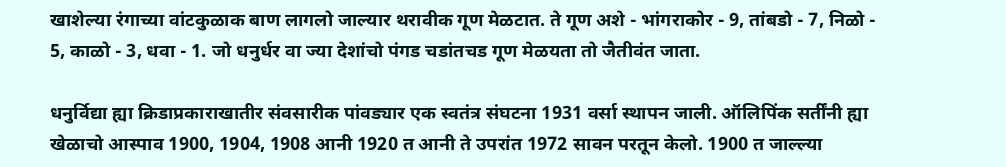खाशेल्या रंगाच्या वांटकुळाक बाण लागलो जाल्यार थरावीक गूण मेळटात. ते गूण अशे - भांगराकोर - 9, तांबडो - 7, निळो - 5, काळो - 3, धवा - 1. जो धनुर्धर वा ज्या देशांचो पंगड चडांतचड गूण मेळयता तो जैतीवंत जाता.

धनुर्विद्या ह्या क्रिडाप्रकाराखातीर संवसारीक पांवड्यार एक स्वतंत्र संघटना 1931 वर्सा स्थापन जाली. ऑलिपिंक सर्तींनी ह्या खेळाचो आस्पाव 1900, 1904, 1908 आनी 1920 त आनी ते उपरांत 1972 सावन परतून केलो. 1900 त जाल्ल्या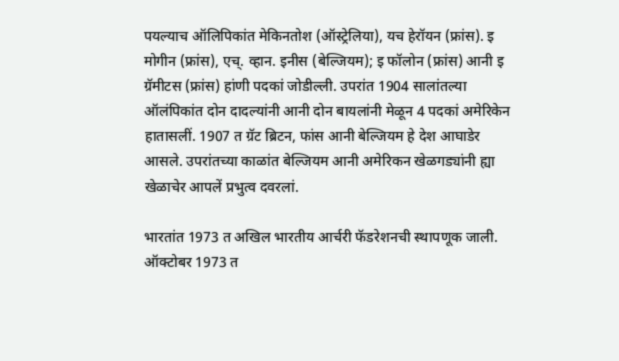पयल्याच ऑलिपिकांत मेकिनतोश (ऑस्ट्रेलिया), यच हेरॉयन (फ्रांस). इ मोगीन (फ्रांस), एच्. व्हान. इनीस (बेल्जियम); इ फॉलोन (फ्रांस) आनी इ ग्रॅमीटस (फ्रांस) हांणी पदकां जोडील्ली. उपरांत 1904 सालांतल्या ऑलंपिकांत दोन दादल्यांनी आनी दोन बायलांनी मेळून 4 पदकां अमेरिकेन हातासलीं. 1907 त ग्रॅट ब्रिटन, फांस आनी बेल्जियम हे देश आघाडेर आसले. उपरांतच्या काळांत बेल्जियम आनी अमेरिकन खेळगड्यांनी ह्या खेळाचेर आपलें प्रभुत्व दवरलां.

भारतांत 1973 त अखिल भारतीय आर्चरी फॅडरेशनची स्थापणूक जाली. ऑक्टोबर 1973 त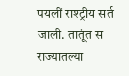पयलीं राश्ट्रीय सर्त जाली. तातूंत स राज्यातल्या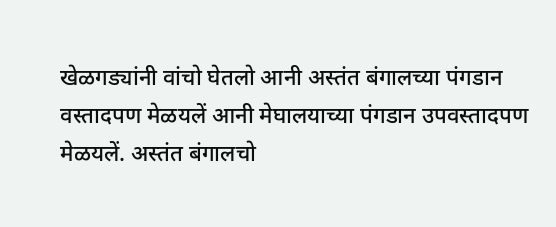खेळगड्यांनी वांचो घेतलो आनी अस्तंत बंगालच्या पंगडान वस्तादपण मेळयलें आनी मेघालयाच्या पंगडान उपवस्तादपण मेळयलें. अस्तंत बंगालचो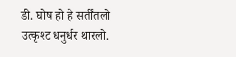डी. घोष हो हे सर्तींतलो उत्कृश्ट धनुर्धर थारलो.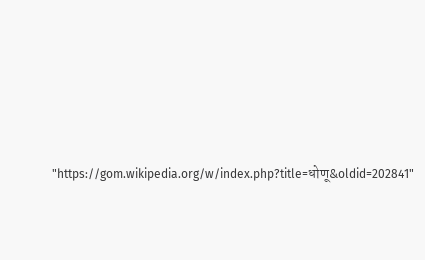"https://gom.wikipedia.org/w/index.php?title=धोणू&oldid=202841"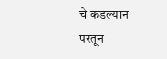चे कडल्यान परतून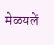मेळयलें